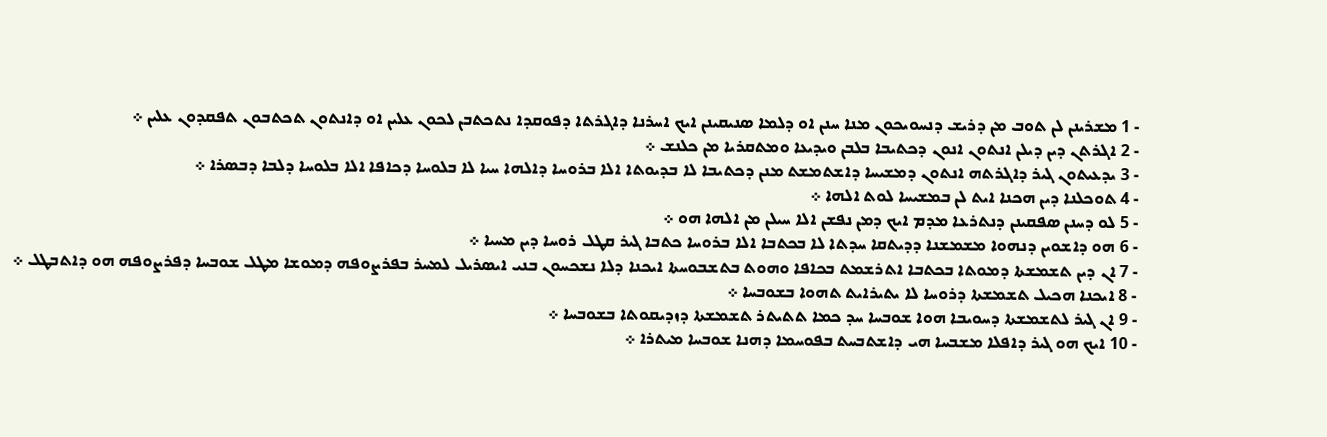- 1 ܡܫܪܝܢܢ ܠܢ ܬܘܒ ܡܢ ܕܪܝܫ ܕܢܚܘܝܟܘܢ ܡܢܐ ܚܢܢ ܐܘ ܕܠܡܐ ܤܢܝܩܝܢܢ ܐܝܟ ܐܚܪܢܐ ܕܐܓܪܬܐ ܕܦܘܩܕܐ ܢܬܟܬܒܢ ܠܟܘܢ ܥܠܝܢ ܐܘ ܕܐܢܬܘܢ ܬܟܬܒܘܢ ܬܦܩܕܘܢ ܥܠܝܢ ܀
- 2 ܐܓܪܬܢ ܕܝܢ ܕܝܠܢ ܐܢܬܘܢ ܐܢܘܢ ܕܟܬܝܒܐ ܒܠܒܢ ܘܝܕܝܥܐ ܘܡܬܩܪܝܐ ܡܢ ܟܠܢܫ ܀
- 3 ܝܕܥܝܬܘܢ ܓܝܪ ܕܐܓܪܬܗ ܐܢܬܘܢ ܕܡܫܝܚܐ ܕܐܫܬܡܫܬ ܡܢܢ ܕܟܬܝܒܐ ܠܐ ܒܕܝܘܬܐ ܐܠܐ ܒܪܘܚܐ ܕܐܠܗܐ ܚܝܐ ܠܐ ܒܠܘܚܐ ܕܟܐܦܐ ܐܠܐ ܒܠܘܚܐ ܕܠܒܐ ܕܒܤܪܐ ܀
- 4 ܬܘܟܠܢܐ ܕܝܢ ܗܟܢܐ ܐܝܬ ܠܢ ܒܡܫܝܚܐ ܠܘܬ ܐܠܗܐ ܀
- 5 ܠܘ ܕܚܢܢ ܤܦܩܝܢܢ ܕܢܬܪܥܐ ܡܕܡ ܐܝܟ ܕܡܢ ܢܦܫܢ ܐܠܐ ܚܝܠܢ ܡܢ ܐܠܗܐ ܗܘ ܀
- 6 ܗܘ ܕܐܫܘܝܢ ܕܢܗܘܐ ܡܫܡܫܢܐ ܕܕܝܬܩܐ ܚܕܬܐ ܠܐ ܒܟܬܒܐ ܐܠܐ ܒܪܘܚܐ ܟܬܒܐ ܓܝܪ ܩܛܠ ܪܘܚܐ ܕܝܢ ܡܚܝܐ ܀
- 7 ܐܢ ܕܝܢ ܬܫܡܫܬܐ ܕܡܘܬܐ ܒܟܬܒܐ ܐܬܪܫܡܬ ܒܟܐܦܐ ܘܗܘܬ ܒܬܫܒܘܚܬܐ ܐܝܟܢܐ ܕܠܐ ܢܫܟܚܘܢ ܒܢܝ ܐܝܤܪܝܠ ܠܡܚܪ ܒܦܪܨܘܦܗ ܕܡܘܫܐ ܡܛܠ ܫܘܒܚܐ ܕܦܪܨܘܦܗ ܗܘ ܕܐܬܒܛܠ ܀
- 8 ܐܝܟܢܐ ܗܟܝܠ ܬܫܡܫܬܐ ܕܪܘܚܐ ܠܐ ܝܬܝܪܐܝܬ ܬܗܘܐ ܒܫܘܒܚܐ ܀
- 9 ܐܢ ܓܝܪ ܠܬܫܡܫܬܐ ܕܚܘܝܒܐ ܗܘܐ ܫܘܒܚܐ ܚܕ ܟܡܐ ܬܬܝܬܪ ܬܫܡܫܬܐ ܕܙܕܝܩܘܬܐ ܒܫܘܒܚܐ ܀
- 10 ܐܝܟ ܗܘ ܓܝܪ ܕܐܦܠܐ ܡܫܒܚܐ ܗܝ ܕܐܫܬܒܚܬ ܒܦܘܚܡܐ ܕܗܢܐ ܫܘܒܚܐ ܡܝܬܪܐ ܀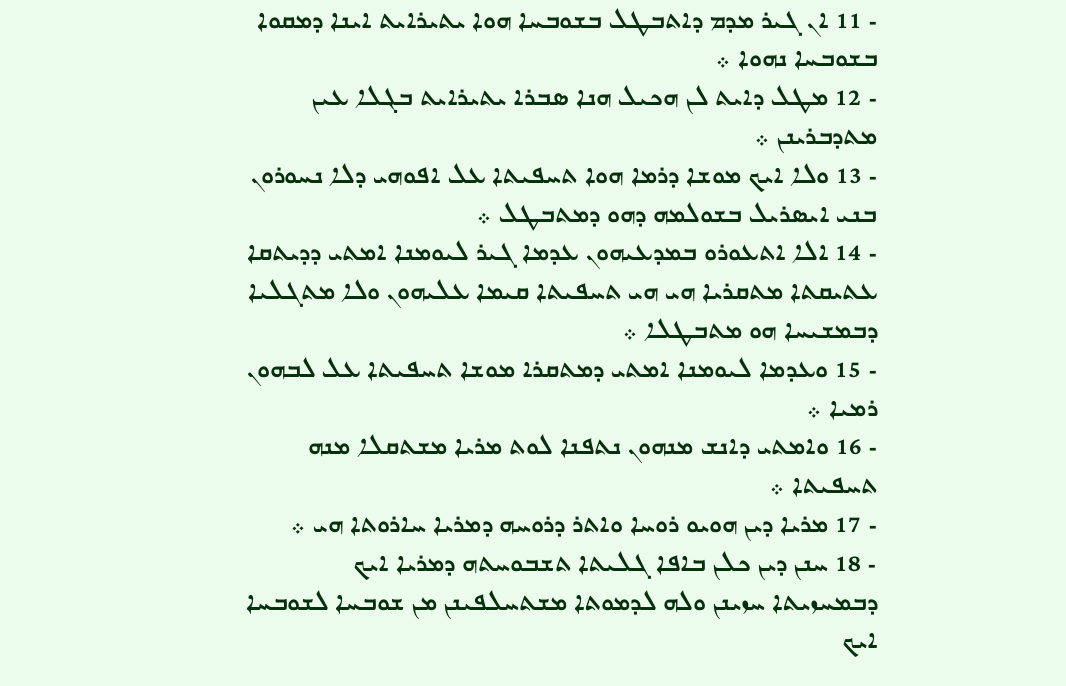- 11 ܐܢ ܓܝܪ ܡܕܡ ܕܐܬܒܛܠ ܒܫܘܒܚܐ ܗܘܐ ܝܬܝܪܐܝܬ ܐܝܢܐ ܕܡܩܘܐ ܒܫܘܒܚܐ ܢܗܘܐ ܀
- 12 ܡܛܠ ܕܐܝܬ ܠܢ ܗܟܝܠ ܗܢܐ ܤܒܪܐ ܝܬܝܪܐܝܬ ܒܓܠܐ ܥܝܢ ܡܬܕܒܪܝܢܢ ܀
- 13 ܘܠܐ ܐܝܟ ܡܘܫܐ ܕܪܡܐ ܗܘܐ ܬܚܦܝܬܐ ܥܠ ܐܦܘܗܝ ܕܠܐ ܢܚܘܪܘܢ ܒܢܝ ܐܝܤܪܝܠ ܒܫܘܠܡܗ ܕܗܘ ܕܡܬܒܛܠ ܀
- 14 ܐܠܐ ܐܬܥܘܪܘ ܒܡܕܥܝܗܘܢ ܥܕܡܐ ܓܝܪ ܠܝܘܡܢܐ ܐܡܬܝ ܕܕܝܬܩܐ ܥܬܝܩܬܐ ܡܬܩܪܝܐ ܗܝ ܗܝ ܬܚܦܝܬܐ ܩܝܡܐ ܥܠܝܗܘܢ ܘܠܐ ܡܬܓܠܝܐ ܕܒܡܫܝܚܐ ܗܘ ܡܬܒܛܠܐ ܀
- 15 ܘܥܕܡܐ ܠܝܘܡܢܐ ܐܡܬܝ ܕܡܬܩܪܐ ܡܘܫܐ ܬܚܦܝܬܐ ܥܠ ܠܒܗܘܢ ܪܡܝܐ ܀
- 16 ܘܐܡܬܝ ܕܐܢܫ ܡܢܗܘܢ ܢܬܦܢܐ ܠܘܬ ܡܪܝܐ ܡܫܬܩܠܐ ܡܢܗ ܬܚܦܝܬܐ ܀
- 17 ܡܪܝܐ ܕܝܢ ܗܘܝܘ ܪܘܚܐ ܘܐܬܪ ܕܪܘܚܗ ܕܡܪܝܐ ܚܐܪܘܬܐ ܗܝ ܀
- 18 ܚܢܢ ܕܝܢ ܟܠܢ ܒܐܦܐ ܓܠܝܬܐ ܬܫܒܘܚܬܗ ܕܡܪܝܐ ܐܝܟ ܕܒܡܚܙܝܬܐ ܚܙܝܢܢ ܘܠܗ ܠܕܡܘܬܐ ܡܫܬܚܠܦܝܢܢ ܡܢ ܫܘܒܚܐ ܠܫܘܒܚܐ ܐܝܟ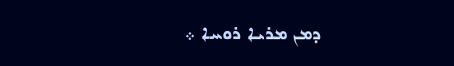ܕܡܢ ܡܪܝܐ ܪܘܚܐ ܀